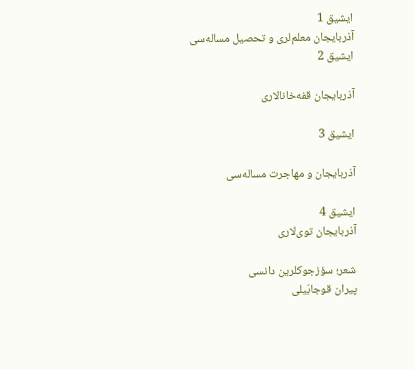ایشیق 1
آذربایجان معلم‌لری و تحصیل مساله‌سی
ایشیق 2

آذربایجان قفه‌خانالاری

ایشیق 3

آذربایجان و مهاجرت مساله‌سی

ایشیق 4
آذربایجان توی‌لاری

شعر؛ سؤزجوکلرین دانسی
پیران قوجابَیلی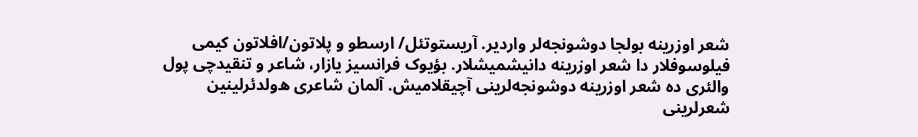شعر اوزرینه‌‌‌ بولجا دوشونجه‌‌‌لر واردیر. آریستوتئل/ ارسطو و پلاتون/افلاتون کیمی فیلوسوفلار دا شعر اوزرینه‌‌‌ دانیشمیشلار. بؤیوک فرانسیز یازار، شاعر و تنقیدچی پول والئری ده‌‌‌ شعر اوزرینه‌‌‌ دوشونجه‌‌‌لرینی آچیقلامیش. آلمان شاعری ه‌‌‌ولدئرلینین شعرلرینی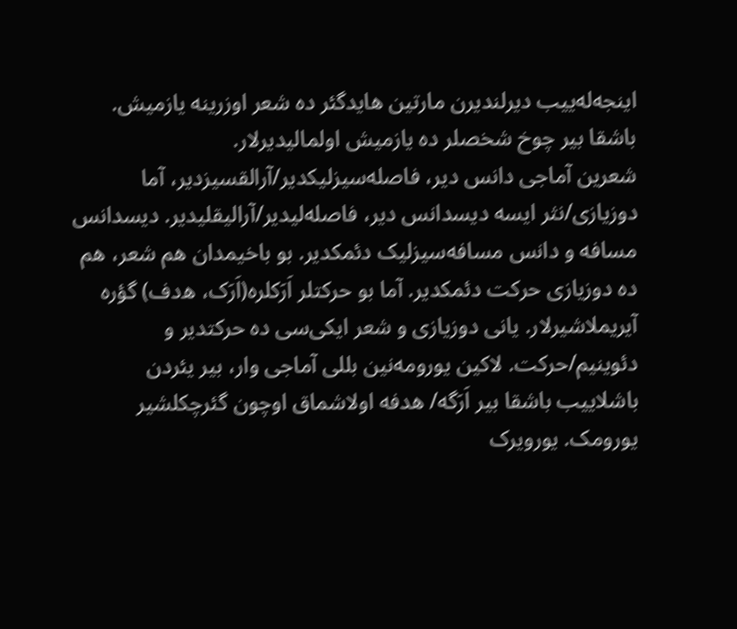اینجه‌‌‌له‌‌‌ییب دیرلندیرن مارتین هایدگئر ده‌‌‌ شعر اوزرینه‌‌‌ یازمیش. باشقا بیر چوخ شخصلر ده‌‌‌ یازمیش اولما‌لیدیرلار.
شعرین آماجی دانس دیر، فاصله‌‌‌سیزلیکدیر/آرالقسیزدیر، آما دوزیازی/نثر ایسه‌‌‌ دیسدانس دیر، فاصله‌‌‌‌لیدیر/آرالیقلیدیر. دیسدانس مسافه‌‌‌ و دانس مسافه‌‌‌‌سیزلیک دئمکدیر. بو باخیمدان هم شعر، هم ده‌‌‌ دوزیازی حرکت دئمکدیر. آما بو حرکتلر اَرَکلره‌‌‌(اَرَک، ه‌‌‌دف) گؤره‌‌‌ آیریملاشیرلار. یانی دوزیازی و شعر ایکی‌سی ده‌‌‌ حرکتدیر و دئوینیم/حرکت. لاکین یورومه‌‌‌نین بللی آماجی وار، بیر یئردن باشلاییب باشقا بیر اَرَگه‌‌‌/ هدفه‌‌‌ اولاشماق اوچون گئرچکلشیر یورومک. یورویرک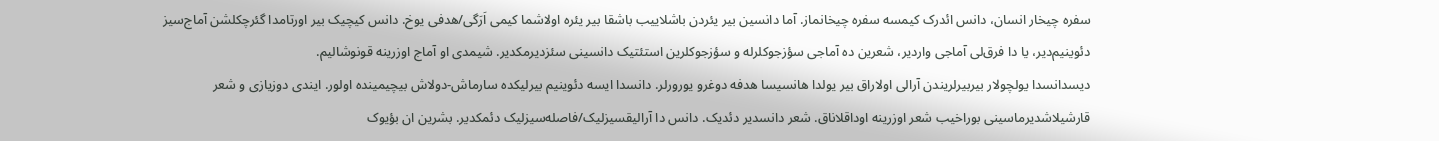سفره‌‌‌ چیخار انسان، دانس ائدرک کیمسه‌‌‌ سفره‌‌‌ چیخانماز. آما دانسین بیر یئردن باشلاییب باشقا بیر یئره‌‌‌ اولاشما کیمی اَرَگی/هدفی یوخ. دانس کیچیک بیر اورتامدا گئرچکلشن آماج‌سیز دئوینیم‌دیر، یا دا فرق‌لی آماجی واردیر، شعرین ده‌‌‌ آماجی سؤزجوکلرله‌‌‌ و سؤزجوکلرین استئتیک دانسینی سئزدیرمکدیر. شیمدی او آماج اوزرینه‌‌‌ قونوشالیم.
دیسدانسدا یولچولار بیربیرلریندن آرالی اولاراق بیر یولدا هانسیسا هدفه‌‌‌ دوغرو یورورلر. دانسدا ایسه‌‌‌ دئوینیم بیرلیکده‌‌‌ سارماش-دولاش بیچیمینده‌‌‌ اولور. ایندی دوزیازی و شعر قارشیلاشدیرماسینی بوراخیب شعر اوزرینه‌‌‌ اوداقلاناق. شعر دانسدیر دئدیک. دانس دا آرالیقسیزلیک/فاصله‌‌‌سیزلیک دئمکدیر. بشرین ان بؤیوک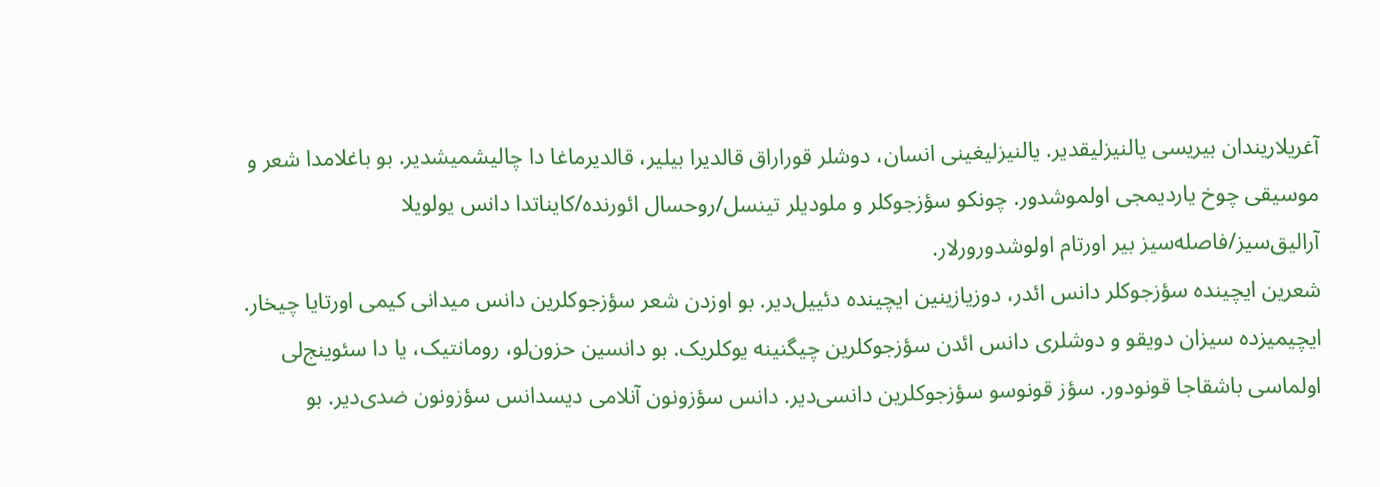آغریلاریندان بیریسی یالنیزلیقدیر. یالنیزلیغینی انسان، دوشلر قوراراق قالدیرا بیلیر، قالدیرماغا دا چالیشمیشدیر. بو باغلامدا شعر و موسیقی چوخ یاردیمجی اولموشدور. چونکو سؤزجوکلر و ملودیلر تینسل/روحسال ائورنده‌‌‌/کایناتدا دانس یولویلا آرالیق‌سیز/فاصله‌‌‌سیز بیر اورتام اولوشدورورلار.
شعرین ایچینده‌‌‌ سؤزجوکلر دانس ائدر، دوزیازینین ایچینده‌‌‌ دئییل‌دیر. بو اوزدن شعر سؤزجوکلرین دانس میدانی کیمی اورتایا چیخار. ایچیمیزده‌‌‌ سیزان دویقو و دوشلری دانس ائدن سؤزجوکلرین چیگنینه‌‌‌ یوکلریک. بو دانسین حزون‌لو، رومانتیک، یا دا سئوینج‌لی اولماسی باشقاجا قونودور. سؤز قونوسو سؤزجوکلرین دانسی‌دیر. دانس سؤزونون آنلامی دیسدانس سؤزونون ضدی‌دیر. بو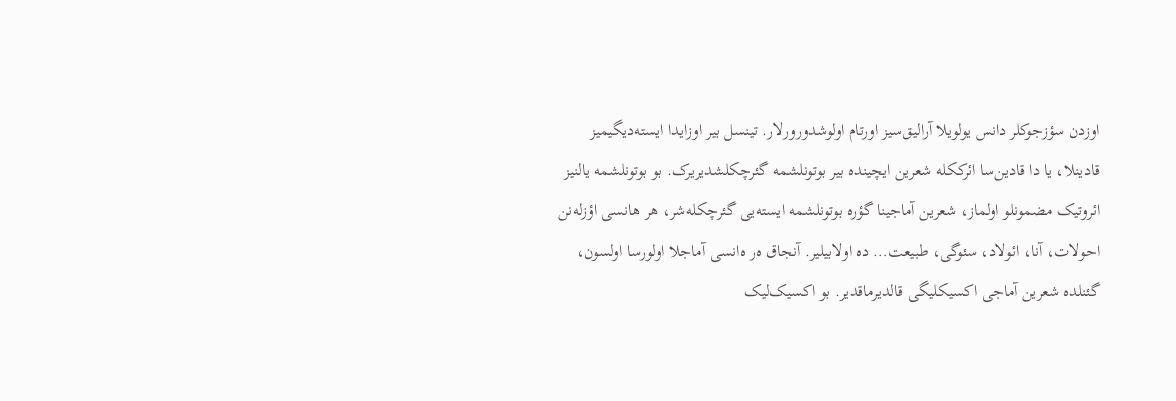اوزدن سؤزجوکلر دانس یولویلا آرالیق‌سیز اورتام اولوشدورورلار. تینسل بیر اوزایدا ایسته‌‌‌دیگیمیز قادینلا، یا دا قادین‌سا ائرککله‌‌‌ شعرین ایچینده‌‌‌ بیر بوتونلشمه‌‌‌ گئرچکلشدیریرک. بو بوتونلشمه‌‌‌ یالنیز ائروتیک مضمونلو اولماز، شعرین آماجینا گؤره‌‌‌ بوتونلشمه‌‌‌ ایسته‌‌‌یی گئرچکله‌‌‌شر، هر هانسی اؤزله‌‌‌نن احولات، آنا، ائولاد، سئوگی، طبیعت… ده‌‌‌ اولابیلیر. آنجاق ه‌‌‌ر ه‌‌‌انسی آماجلا اولورسا اولسون، گئنلده‌‌‌ شعرین آماجی اکسیکلیگی قالدیرماقدیر. بو اکسیک‌لیک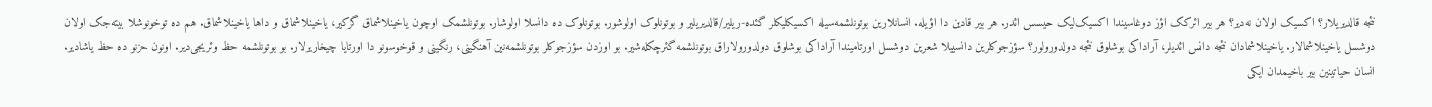نئجه‌‌‌ قالدیریلار؟ اکسیک اولان نه‌‌‌دیر؟ هر بیر ائرکک اؤز دوغاسیندا اکسیک‌لیک حیسس ائدر. هر بیر قادین دا اؤیله‌‌‌. انسانلارین بوتونلشمه‌‌‌سیله‌‌‌ اکسیکلیکلر گئده‌‌‌-ریلیر/قالدیریلیر و بوتونلوک اولوشور. بوتونلوک ده‌‌‌ دانسلا اولوشار. بوتونلشمک اوچون یاخینلاشماق گرکیر، یاخینلاشماق و داها یاخینلاشماق. هم ده‌‌‌ توخونوشلا بیته‌‌‌جک اولان دوشسل یاخینلاشمالار. یاخینلاشمادان نئجه‌‌‌ دانس ائدیلر، آراداکی بوشلوق نئجه‌‌‌ دولدورولور؟ سؤزجوکلرین دانسییلا شعرین دوشسل اورتامیندا آراداکی بوشلوق دولدورولاراق بوتونلشمه‌‌‌ گئرچکله‌‌‌شیر. بو اوزدن سؤزجوکلر بوتونلشمه‌‌‌نین آهنگینی، رنگینی و قوخوسونو دا اورتایا چیخاریرلار. بو بوتونلشمه‌‌‌ حظ وئریجی‌دیر. اونون حزنو ده‌‌‌ حظ یاشادیر.
انسان حیاتینین بیر باخیمدان ایکی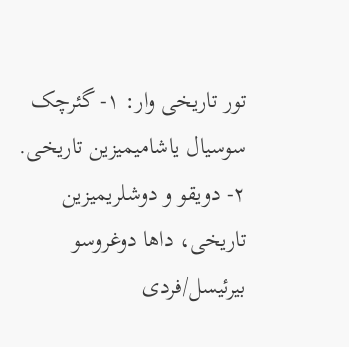تور تاریخی وار: ۱- گئرچک سوسیال یاشامیمیزین تاریخی. ۲- دویقو و دوشلریمیزین تاریخی، داها دوغروسو بیرئیسل/فردی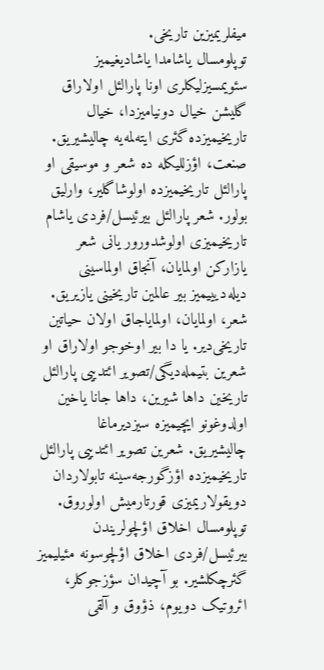میفلریمیزین تاریخی.
توپلومسال یاشامدا یاشادیغیمیز سئویمسیزلیکلری اونا پارالئل اولاراق گلیشن خیال دونیامیزدا، خیال تاریخیمیزده‌‌‌ گئری ایته‌‌‌لمه‌‌‌یه‌‌‌ چالیشیریق. صنعت، اؤزللیکله‌‌‌ ده‌‌‌ شعر و موسیقی او پارالئل تاریخیمیزده‌‌‌ اولوشاگلیر، وارلیق بولور. شعر پارالئل بیرئیسل/فردی یاشام تاریخیمیزی اولوشدورور یانی شعر یازارکن اولمایان، آنجاق اولماسینی دیله‌‌‌دیییمیز بیر عالمین تاریخینی یازیریق. شعر، اولمایان، اولمایاجاق اولان حیاتین تاریخی‌دیر. یا دا بیر اوخوجو اولاراق او شعرین بتیمله‌‌‌دیگی/تصویر ائتدییی پارالئل تاریخین داها شیرین، داها جانا یاخین اولدوغونو ایچیمیزه‌‌‌ سیزدیرماغا چالیشیریق. شعرین تصویر ائتدییی پارالئل تاریخیمیزده‌‌‌ اؤزگورجه‌‌‌سینه‌‌‌ تابولاردان دویقولاریمیزی قورتارمیش اولوروق. توپلومسال اخلاق اؤلچولریندن بیرئیسل/فردی اخلاق اؤلچوسونه‌‌‌ مئیلیمیز گئرچکلشیر. بو آچیدان سؤزجوکلر، ائروتیک دویوم، ذؤوق و آلقی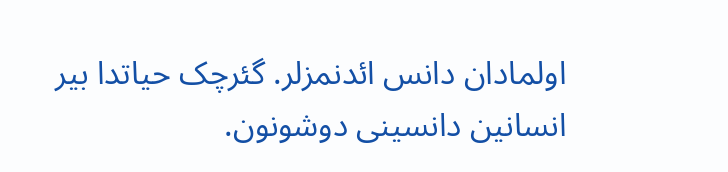اولمادان دانس ائدنمزلر. گئرچک حیاتدا بیر انسانین دانسینی دوشونون.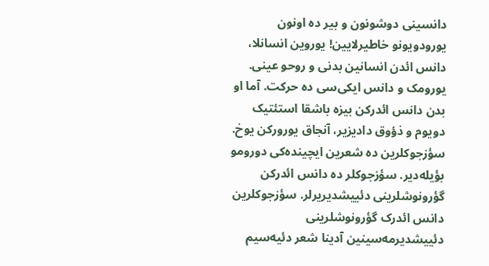دانسینی دوشونون و بیر ده‌‌‌ اونون یورودویونو خاطیرلایین! یوروین انسانلا، دانس ائدن انسانین بدنی و روحو عینی. یورومک و دانس ایکی‌سی ده‌‌‌ حرکت. آما او بدن دانس ائدرکن بیزه‌‌‌ باشقا استئتیک دویوم و ذؤوق دادیزیر، آنجاق یورورکن یوخ. سؤزجوکلرین ده‌‌‌ شعرین ایچینده‌‌‌کی دورومو بؤیله‌‌‌دیر. سؤزجوکلر ده‌‌‌ دانس ائدرکن گؤرونوشلرینی دئییشدیریرلر. سؤزجوکلرین دانس ائدرک گؤرونوشلرینی دئییشدیرمه‌‌‌‌سینین آدینا شعر دئیه‌‌‌سیم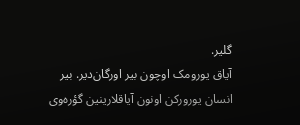گلیر.
آیاق یورومک اوچون بیر اورگان‌دیر. بیر انسان یورورکن اونون آیاقلارینین گؤره‌‌‌وی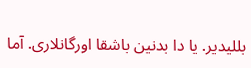بللیدیر. یا دا بدنین باشقا اورگانلاری. آما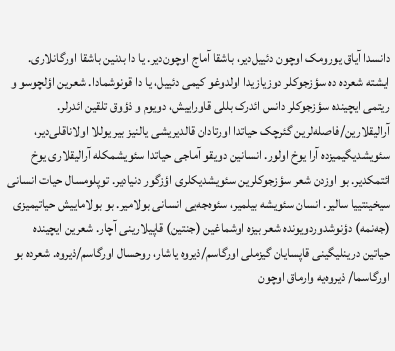دانسدا آیاق یورومک اوچون دئییل‌دیر، باشقا آماج اوچون‌دیر. یا دا بدنین باشقا اورگانلاری. ایشته‌‌‌ شعرده‌‌‌ ده‌‌‌ سؤزجوکلر دوزیازیدا اولدوغو کیمی دئییل، یا دا قونوشمادا. شعرین اؤلچوسو و ریتمی ایچینده‌‌‌ سؤزجوکلر دانس ائدرک بللی قاوراییش، دویوم و ذؤوق تلقین ائدرلر. آرالیقلارین/فاصله‌‌‌لرین گئرچک حیاتدا اورتادان قالدیریشی یالنیز بیر یوللا اولاناقلی‌دیر، سئویشدیگیمیزده‌‌‌ آرا یوخ اولور. انسانین دویقو آماجی حیاتدا سئویشمکله‌‌‌ آرالیقلاری یوخ ائتمکدیر. بو اوزدن شعر سؤزجوکلرین سئویشدیکلری اؤزگور دنیا‌دیر. توپلومسال حیات انسانی سیخینتییا سالیر. انسان سئویشه‌‌‌ بیلمیر، سئوه‌‌‌جه‌‌‌یی انسانی بولامیر. بو بولاماییش حیاتیمیزی (جه‌‌‌نمه‌‌‌) دؤنوشدوردویونده‌‌‌ شعر بیزه‌‌‌ اوشماغین (جنتین) قاپیلارینی آچار. شعرین ایچینده‌‌‌ حیاتین درینلیگینی قاپسایان گیزملی اورگاسم/ذیروه‌‌‌ یاشار، روحسال اورگاسم/ذیروه‌‌‌. شعرده‌‌‌ بو اورگاسما/ ذیروه‌‌‌یه‌‌‌ وارماق اوچون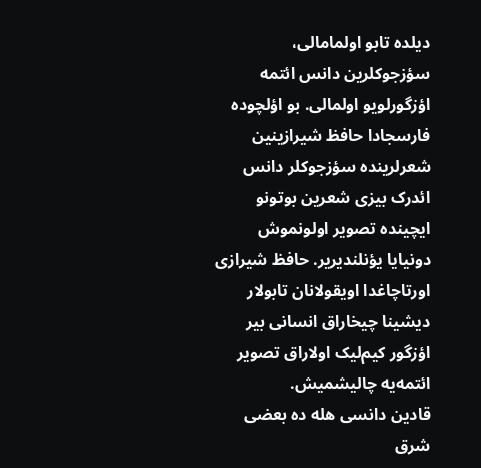دیلده‌‌‌ تابو اولمامالی، سؤزجوکلرین دانس ائتمه‌‌‌ اؤزگورلویو اولمالی. بو اؤلچوده‌‌‌ فارسجادا حافظ شیرازینین شعرلرینده‌‌‌ سؤزجوکلر دانس ائدرک بیزی شعرین بوتونو ایچینده‌‌‌ تصویر اولونموش دونیایا یؤنلندیریر. حافظ شیرازی اورتاچاغدا اویقولانان تابولار دیشینا چیخاراق انسانی بیر اؤزگور کیم‌لیک اولاراق تصویر ائتمه‌‌‌یه‌‌‌ چالیشمیش.
قادین دانسی هله‌‌‌ ده‌‌‌ بعضی شرق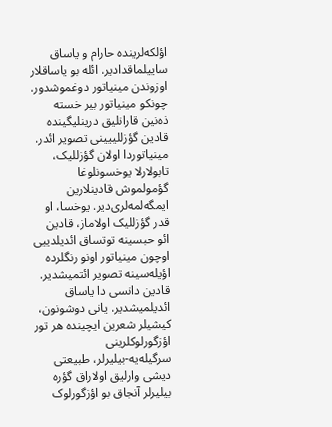اؤلکه‌‌‌لرینده‌‌‌ حارام و یاساق ساییلماقدادیر. ائله‌‌‌ بو یاساقلار اوزوندن مینیاتور دوغموشدور. چونکو مینیاتور بیر خسته‌‌‌ ذه‌‌‌نین قارانلیق درینلیگینده‌‌‌ قادین گؤزللییینی تصویر ائدر. مینیاتوردا اولان گؤزللیک، تابولارلا یوخسونلوغا گؤمولموش قادینلارین ایمگه‌‌‌لمه‌‌‌لری‌دیر. یوخسا، او قدر گؤزللیک اولاماز، قادین ائو حبسینه‌‌‌ توتساق ائدیلدییی اوچون مینیاتور اونو رنگلرده‌‌‌ اؤیله‌‌‌سینه‌‌‌ تصویر ائتمیشدیر. قادین دانسی دا یاساق ائدیلمیشدیر. یانی دوشونون، کیشیلر شعرین ایچینده‌‌‌ هر تور اؤزگورلوکلرینی سرگیله‌‌‌یه‌‌‌-بیلیرلر، طبیعتی دیشی وارلیق اولاراق گؤره‌‌‌ بیلیرلر آنجاق بو اؤزگورلوک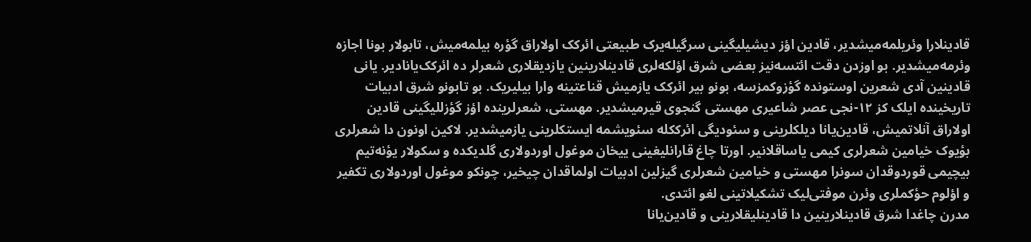قادینلارا وئریلمه‌‌‌میشدیر، قادین اؤز دیشیلیگینی سرگیله‌‌‌یرک طبیعتی ائرکک اولاراق گؤره‌‌‌ بیلمه‌‌‌میش، تابولار بونا اجازه‌‌‌ وئرمه‌‌‌میشدیر. بو اوزدن دقت ائتسه‌‌‌نیز بعضی شرق اؤلکه‌‌‌لری قادینلارینین یازدیقلاری شعرلر ده‌‌‌ ائرکک‌یانادیر. یانی قادینین آدی شعرین اوستونده‌‌‌ گؤزوکمزسه‌‌‌، بونو بیر ائرکک یازمیش قناعتینه‌‌‌ وارا بیلیریک. بو تابونو شرق ادبیات تاریخینده‌‌‌ ایلک کز ۱۲-نجی عصر شاعیری مهستی گنجوی قیرمیشدیر. مهستی، شعرلرینده‌‌‌ اؤز گؤزللیگینی قادین اولاراق آنلاتمیش، قادین‌یانا دیلکلرینی و سئودیگی ائرککله‌‌‌ سئویشمه‌‌‌ ایستکلرینی یازمیشدیر. لاکین اونون دا شعرلری بؤیوک خیامین شعرلری کیمی یاساقلانیر. اورتا چاغ قارانلیغینی ییخان موغول اوردولاری گلدیکده‌‌‌ و سکولار یؤنه‌‌‌تیم بیچیمی قوردوقدان سونرا مهستی و خیامین شعرلری گیزلین ادبیات اولماقدان چیخیر، چونکو موغول اوردولاری تکفیر و اؤلوم حؤکملری وئرن موفتی‌لیک تشکیلاتینی لغو ائتدی.
مدرن چاغدا شرق قادینلارینین دا قادینلیقلارینی و قادین‌یانا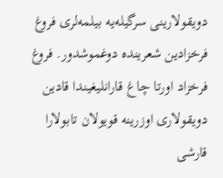دویقولارینی سرگیله‌‌‌یه‌‌‌ بیلمه‌‌‌لری فروغ فرخزادین شعرینده‌‌‌ دوغموشدور. فروغ فرخزاد اورتا چاغ قارانلیغیندا قادین دویقولاری اوزرینه‌‌‌ قویولان تابولارا قارشی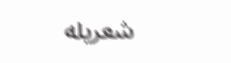شعریله‌‌‌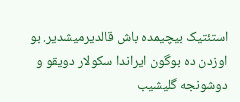استئتیک بیچیمده‌‌‌ باش قالدیرمیشدیر. بو اوزدن ده‌‌‌ بوگون ایراندا سکولار دویقو و دوشونجه‌‌‌ گلیشیب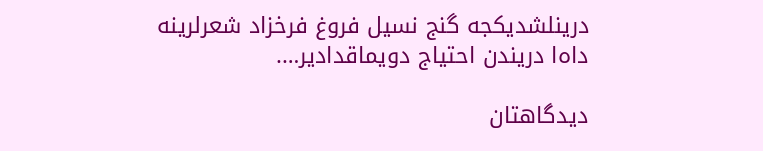درینلشدیکجه‌‌‌ گنج نسیل فروغ فرخزاد شعرلرینه‌‌‌ داه‌‌‌ا دریندن احتیاج دویماقدادیر….

دیدگاهتان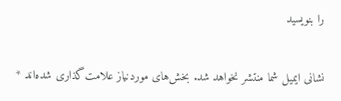را بنویسید

نشانی ایمیل شما منتشر نخواهد شد. بخش‌های موردنیاز علامت‌گذاری شده‌اند *